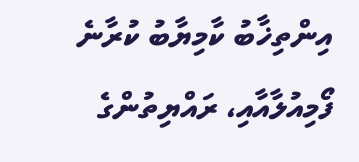އިންތިޚާބު ކާމިޔާބު ކުރާނެ ފޯމިއުލާއާއި، ރައްޔިތުންގެ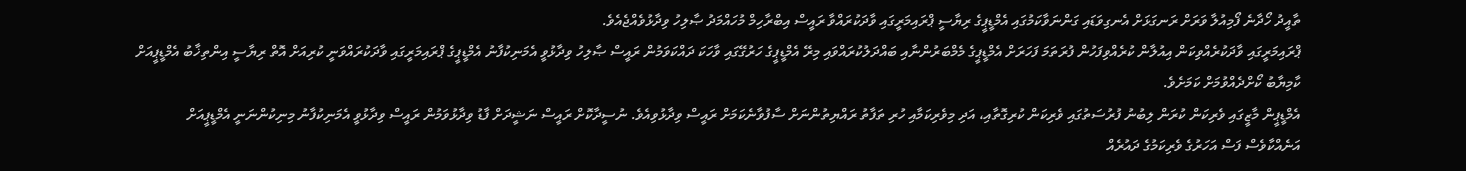ތާއީދު ހޯދާނެ ފޯމިއުލާ ވަރަށް ރަނގަޅަށް އެނގިވަޑައި ގަންނަވާކަމުގައި އެމްޑީޕީގެ ރިޔާސީ ޕްރައިމަރީގައި ވާދަކުރައްވާ ރައީސް އިބްރާހިމް މުހައްމަދު ޞާލިހު ވިދާޅުވެއްޖެއެވެ.
ޕްރައިމަރީގައި ވާދަކުރެއްވިކަން އިއުލާން ކުރެއްވިފަހުން ފުރަތަމަ ފަހަރަށް އެމްޑީޕީގެ މެމްބަރުންނާއި ބައްދަލުކުރައްވައި މިރޭ އެމްޑީޕީގެ ހަރުގޭގައި ވާހަކަ ދައްކަވަމުން ރައީސް ޞާލިހު ވިދާޅުވީ އެމަނިކުފާނު އެމްޑީޕީގެ ޕްރައިމަރީގައި ވާދަކުރައްވަނީ ކުރިއަށް އޮތް ރިޔާސީ އިންތިޚާބު އެމްޑީޕީއަށް ކާމިޔާބު ކޯށްދެއްވުމަށް ކަމަށެވެ.
އެމްޑީޕީން މާޒީގައި ވެރިކަން ކުރަން ލިބުނު ފުރުސަތުގައި ވެރިކަން ކުރިގޮތާއި، އަދި މިވެރިކަމާއި ހުރި ތަފާތު ރައްޔިތުންނަށް ސާފުވާނެކަމަށް ރައީސް ވިދާޅުވިއެވެ. ނުސީދާކޮށް ރައީސް ނަޝީދަށް ފާޑު ވިދާޅުވަމުން ރައީސް ވިދާޅުވީ އެމަނިކުފާނު މިނިކުންނަނީ އެމްޑީޕީއަށް އަނެއްކާވެސް ފަސް އަހަރުގެ ވެރިކަމުގެ ދައުރެއް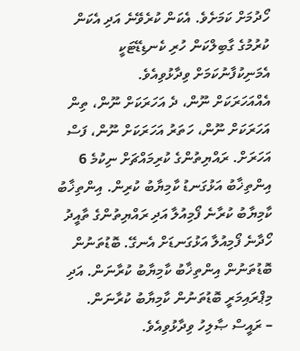ހޯދުމަށް ކަމަށެވެ. އެކަން ކުރެވޭނެ އަދި އެކަން ކުރުމުގެ ގާބިލްކަން ހުރި ކެނޑިޑޭޓަކީ އެމަނިކުފާނުކަމަށް ވިދާޅުވިއެވެ.
އެއްއަހަރަކަށް ނޫން، ދެ އަހަރަކަށް ނޫން، ތިން އަހަރަކަށް ނޫން، ހަތަރު އަހަރަކަށް ނޫން، ފަސް އަހަރަށް. ރައްޔިތުންގެ ކުރިމައްޗަށް ނިކުމެ 6 އިންތިޚާބު އަޅުގަނޑު ކާމިޔާބު ކުރިން. އިންތިޚާބު ކާމިޔާބު ކުރާނެ ފޯމިއުލާ އަދި ރައްޔިތުންގެ ތާއީދު ހޯދާނެ ފޯމިއުލާ އަޅުގަނޑަށް އެނގޭ. ބޮޑުތަނުން ބޮޑުތަނުން އިންތިޚާބު ކާމިޔާބު ކުރާނަން. އަދި މިޕްރައިމަރީ ބޮޑުތަނުން ކާމިޔާބު ކުރާނަން.
– ރައީސް ޞާލިހު ވިދާޅުވިއެވެ.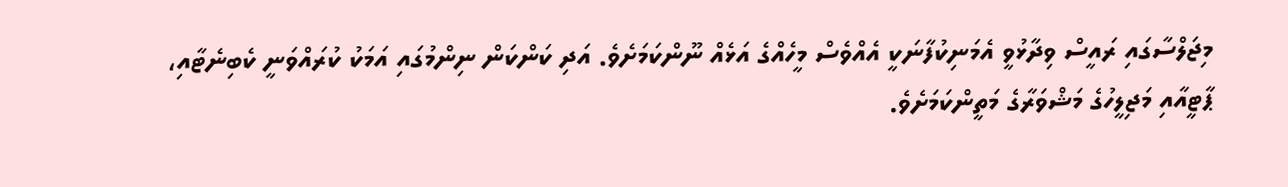މިޖަލްސާގައި ރައީސް ވިދާޅުވީ އެމަނިކުފާނަކީ އެއްވެސް މީހެއްގެ އަޅެއް ނޫންކަމަށެވެ. އަދި ކަންކަން ނިންމުގައި އަމަކު ކުރައްވަނީ ކެބިނެޓާއި، ޕާޓީއާއި މަޖިލީހުގެ މަޝްވަރާގެ މަތީންކަމަށެވެ.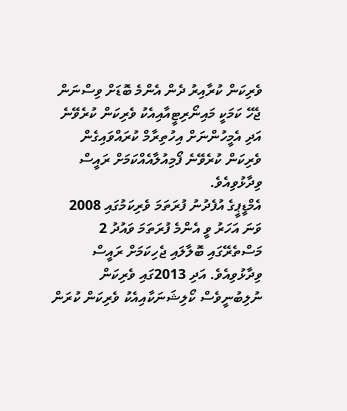ވެރިކަން ކުރާއިރު ދެން އެންމެ ބޮޑަށް ވިސްނަން ޖެހޭ ކަމަކީ މައިނޯރިޓީއާއިއެކު ވެރިކަން ކުރެވޭނެ އަދި އެމީހުންނަށް އިހުތިރާމް ކުރައްވައިގެން ވެރިކަން ކުރެވޭނެ ފޯމިއުލާއެއްކަމަށް ރައީސް ވިދާޅުވިއެވެ.
އެމްޑީޕީގެ އުފެދުނު ފުރަތަމަ ވެރިކަމުގައި 2008 ވަނަ އަހަރު ވީ އެންމެ ފުރަތަމަ ވައުދު 2 މަސްތެރޭގައި ބޮލާލައި ޖެހިކަމަށް ރައީސް ވިދާޅުވިއެވެ. އަދި 2013ގައި ވެރިކަން ނުލިބުނީވެސް ކޯލިޝަނަކާއިއެކު ވެރިކަން ކުރަން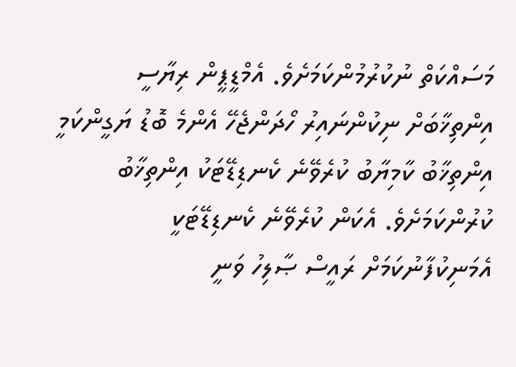މަސައްކަތް ނުކުރުމުންކަމަށެވެ. އެމްޑީޕީން ރިޔާސީ އިންތިޚާބަށް ނިކުންނައިރު ހޯދަންޖެހޭ އެންމެ ބޮޑު ޔަގީންކަމީ އިންތިޚާބު ކާމިޔާބު ކުރެވޭނެ ކެނޑިޑޭޓަކު އިންތިޚާބު ކުރުންކަމަށެވެ. އެކަން ކުރެވޭނެ ކެނޑިޑޭޓަކީ އެމަނިކުފާނުކަމަށް ރައީސް ޞާލިހު ވަނީ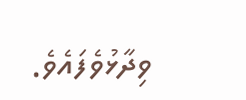ވިދާޅުވެފައެވެ.